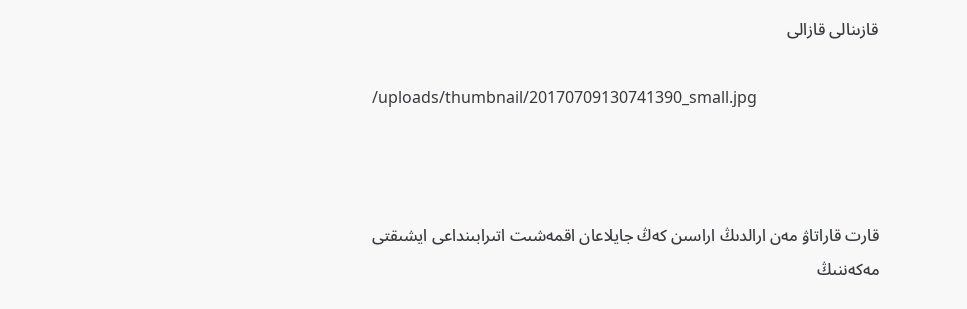قازىنالى قازالى

/uploads/thumbnail/20170709130741390_small.jpg



قارت قاراتاۋ مەن ارالدىڭ اراسىن كەڭ جايلاعان اقمەشىت اتىرابىنداعى ايشىقتى مەكەننىڭ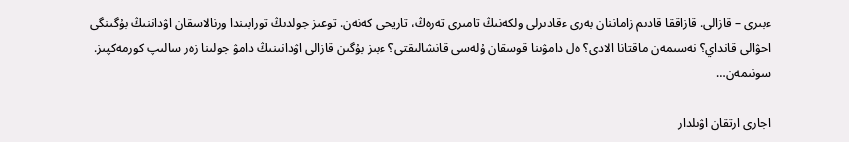ءبىرى – قازالى. قازاققا قادىم زاماننان بەرى ءقادىرلى ولكەنىڭ تامىرى تەرەڭ، تاريحى كەنەن. توعىز جولدىڭ تورابىندا ورنالاسقان اۋداننىڭ بۇگىنگى احۋالى قانداي؟ نەسىمەن ماقتانا الادى؟ ەل دامۋىنا قوسقان ۇلەسى قانشالىقتى؟ ءبىز بۇگىن قازالى اۋدانىنىڭ دامۋ جولىنا زەر سالىپ كورمەكپىز. سونىمەن…

اجارى ارتقان اۋىلدار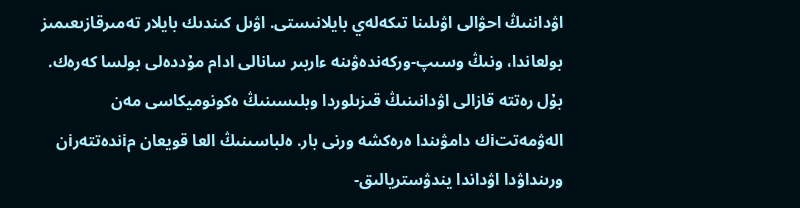اۋداننىڭ احۋالى اۋىلىنا تىكەلەي بايلانىستى. اۋىل كىندىك بايلار تەمىرقازىعىمىز بولعاندا، ونىڭ وسىپ-وركەندەۋىنە ءاربىر سانالى ادام مۇددەلى بولسا كەرەك. بۇل رەتتە قازالى اۋدانىنىڭ قىزىلوردا وبلىسىنىڭ ەكونوميكاسى مەن الەۋمەتتiك دامۋىندا ەرەكشە ورنى بار. ەلباسىنىڭ العا قويعان مiندەتتەرiن ورىنداۋدا اۋداندا يندۋستريالىق-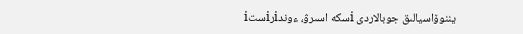يننوۆاسيالىق جوبالاردى iسكە اسىرۋ، ءوندiرiستi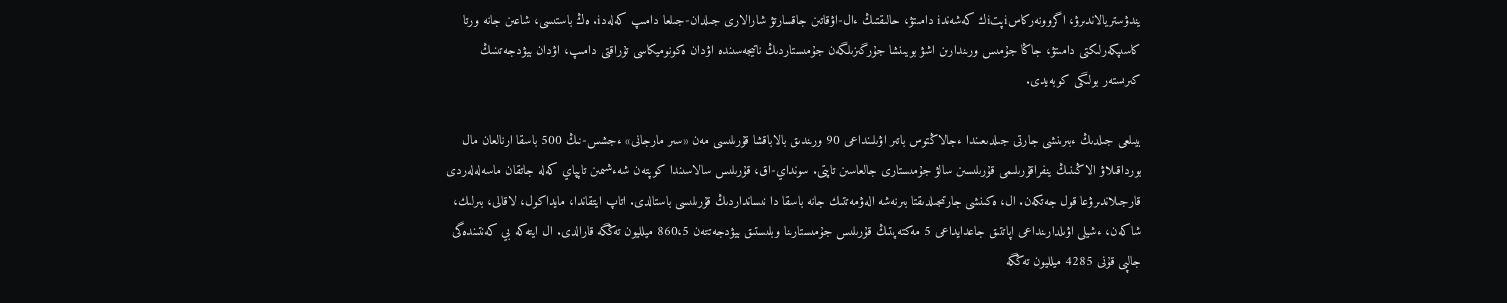يندۋستريالاندىرۋ، اگروونەركاسiپتiك كەشەندi دامىتۋ، حالىقتىڭ ءال-اۋقاتىن جاقسارتۋ شارالارى جىلدان-جىلعا دامىپ كەلەدi. ەڭ باستىسى، شاعىن جانە ورتا كاسىپكەرلىكتى دامىتۋ، جاڭا جۇمىس ورىندارىن اشۋ بويىنشا جۇرگىزىلگەن جۇمىستاردىڭ ناتيجەسىندە اۋدان ەكونوميكاسى تۇراقتى دامىپ، اۋدان بيۋدجەتىنىڭ كىرىستەر بولىگى كوبەيدى.

بيىلعى جىلدىڭ ءبىرىنشى جارتى جىلدىعىندا ءجالاڭتوس باتىر اۋىلىنداعى 90 ورىندىق بالاباقشا قۇرىلىسى مەن «سىر مارجانى» ءجشس-نىڭ 500 باسقا ارنالعان مال بورداقىلاۋ الاڭىنىڭ ينفراقۇرىلىمى قۇرىلىسىن سالۋ جۇمىستارى جالعاسىن تاپتى. سونداي-اق، قۇرىلىس سالاسىندا كوپتەن شەءشىمىن تاپپاي كەلە جاتقان ماسەلەلەردى قارجىلاندىرۋعا قول جەتكەن. ال، ەكىنشى جارتىجىلدىقتا بىرنەشە الەۋمەتتىك جانە باسقا دا نىسانداردىڭ قۇرىلىسى باستالدى. اتاپ ايتقاندا، مايداكول، لاقالى، بىرلىك، شاكەن، ءشيلى اۋىلدارىنداعى اپاتتىق جاعدايداعى 5 مەكتەپتىڭ قۇرىلىس جۇمىستارىنا وبلىستىق بيۋدجەتتەن 860،5 ميلليون تەڭگە قارالدى. ال ايتەكە بي كەنتىندەگى جالپى قۇنى 4285 ميلليون تەڭگە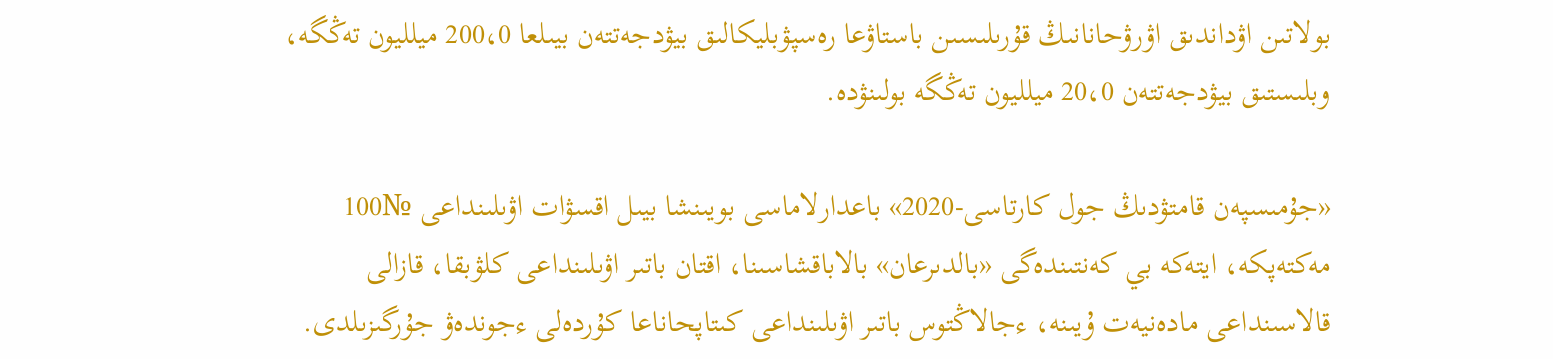بولاتىن اۋداندىق اۋرۋحانانىڭ قۇرىلىسىن باستاۋعا رەسپۋبليكالىق بيۋدجەتتەن بيىلعا 200،0 ميلليون تەڭگە، وبلىستىق بيۋدجەتتەن 20،0 ميلليون تەڭگە بولىنۋدە.

«جۇمىسپەن قامتۋدىڭ جول كارتاسى-2020» باعدارلاماسى بويىنشا بيىل اقسۋات اۋىلىنداعى №100 مەكتەپكە، ايتەكە بي كەنتىندەگى «بالدىرعان» بالاباقشاسىنا، اقتان باتىر اۋىلىنداعى كلۋبقا، قازالى قالاسىنداعى مادەنيەت ۇيىنە، ءجالاڭتوس باتىر اۋىلىنداعى كىتاپحاناعا كۇردەلى ءجوندەۋ جۇرگىزىلدى.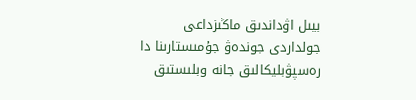بيىل اۋداندىق ماڭىزداعى جولداردى جوندەۋ جۇمىستارىنا دا رەسپۋبليكالىق جانە وبلىستىق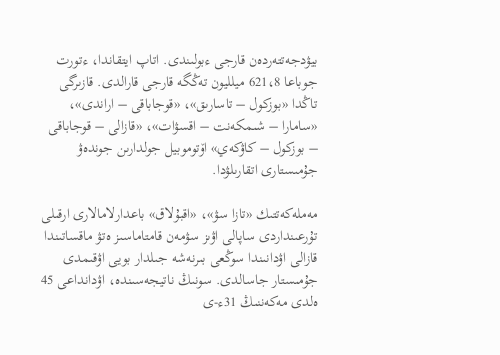بيۋدجەتتەردەن قارجى ءبولىندى. اتاپ ايتقاندا، ءتورت جوباعا 621،8 ميلليون تەڭگە قارجى قارالدى. قازىرگى تاڭدا «بوزكول – تاسارىق»، «قوجاباقى – اراندى»، «سامارا – شىمكەنت – اقسۋات»، «قازالى – قوجاباقى – بوزكول – كاۋكەي» اۆتوموبيل جولدارىن جوندەۋ جۇمىستارى اتقارىلۋدا.

مەملەكەتتىك «تازا سۋ»، «اقبۇلاق» باعدارلامالارى ارقىلى تۇرعىنداردى ساپالى اۋىز سۋمەن قامتاماسىز ەتۋ ماقساتىندا قازالى اۋدانىندا سوڭعى بىرنەشە جىلدار بويى اۋقىمدى جۇمىستار جاسالدى. سونىڭ ناتيجەسىندە، اۋدانداعى 45 ەلدى مەكەننىڭ 31ء-ى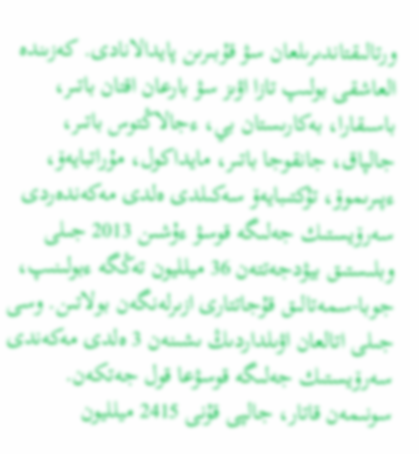ورتالىقتاندىرىلعان سۋ قۇبىرىن پايدالانادى. كەزىندە العاشقى بولىپ تازا اۋىز سۋ بارعان اقتان باتىر، باسىقارا، بەكارىستان بي، ءجالاڭتوس باتىر، جالپاق، جانقوجا باتىر، مايداكول، مۇراتبايەۆ، ءپىرىموۆ، تۇكتىبايەۆ سەكىلدى ەلدى مەكەندەردى سەرۆيستىك جەلىگە قوسۋ ءۇشىن 2013 جىلى وبلىستىق بيۋدجەتتەن 36 ميلليون تەڭگە ءبولىنىپ، جوبا-سمەتالىق قۇجاتتارى ازىرلەنگەن بولاتىن. وسى جىلى اتالعان اۋىلداردىڭ ىشىنەن 3 ەلدى مەكەندى سەرۆيستىك جەلىگە قوسۋعا قول جەتكەن. سونىمەن قاتار، جالپى قۇنى 2415 ميلليون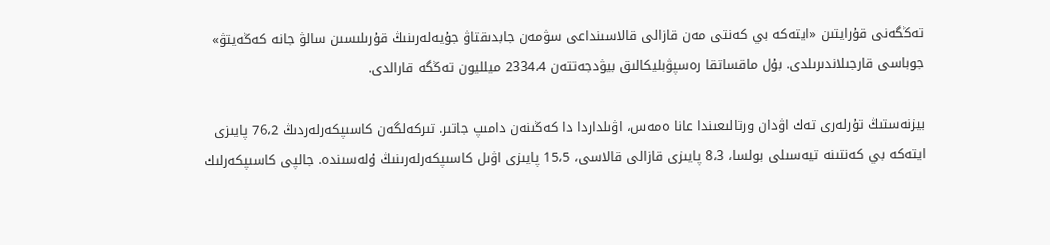تەڭگەنى قۇرايتىن «ايتەكە بي كەنتى مەن قازالى قالاسىنداعى سۋمەن جابدىقتاۋ جۇيەلەرىنىڭ قۇرىلىسىن سالۋ جانە كەڭەيتۋ» جوباسى قارجىلاندىرىلدى. بۇل ماقساتقا رەسپۋبليكالىق بيۋدجەتتەن 2334،4 ميلليون تەڭگە قارالدى.

بيزنەستىڭ تۇرلەرى تەك اۋدان ورتالىعىندا عانا ەمەس، اۋىلداردا دا كەڭىنەن دامىپ جاتىر. تىركەلگەن كاسىپكەرلەردىڭ 76،2 پايىزى ايتەكە بي كەنتىنە تيەسىلى بولسا، 8،3 پايىزى قازالى قالاسى، 15،5 پايىزى اۋىل كاسىپكەرلەرىنىڭ ۇلەسىندە. جالپى كاسىپكەرلىك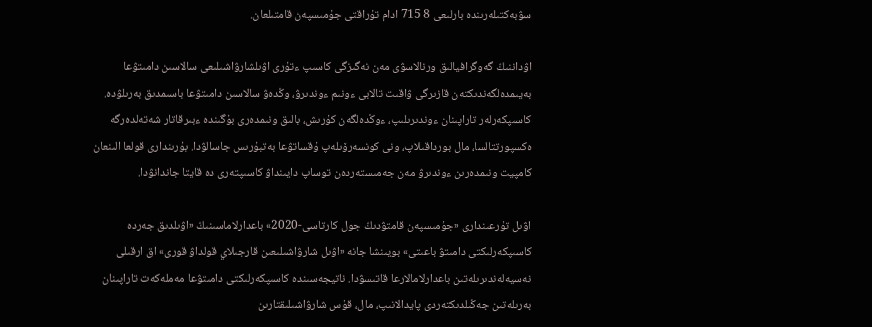سۋبەكتىلەرىندە بارلىعى 8 715 ادام تۇراقتى جۇمىسپەن قامتىلعان.

اۋداننىڭ گەوگرافيالىق ورنالاسۋى مەن نەگىزگى كاسىپ ءتۇرى اۋىلشارۋاشىلىعى سالاسىن دامىتۋعا بەيىمدەلگەندىكتەن قازىرگى ۋاقىت تالابى ءونىم ءوندىرۋ، وڭدەۋ سالاسىن دامىتۋعا باسىمدىق بەرىلۋدە. كاسىپكەرلەر تاراپىنان ءوندىرىلىپ، ءوڭدەلگەن كۇرىش، بالىق ونىمدەرى بۇگىندە ءبىرقاتار شەتەلدەرگە ەكسپورتتالسا، مال بورداقىلاپ، ونى كونسەرۆىلەپ ۇقساتۋعا بەتبۇرىس جاسالۋدا. بۇرىندارى قولعا الىنعان كامپيت ونىمدەرىن ءوندىرۋ مەن جەمىستەردەن توساپ دايىنداۋ كاسىپتەرى دە قايتا جاندانۋدا.

اۋىل تۇرعىندارى «جۇمىسپەن قامتۋدىڭ جول كارتاسى-2020» باعدارلاماسىنىڭ «اۋىلدىق جەردە كاسىپكەرلىكتى دامىتۋ باعىتى» بويىنشا جانە «اۋىل شارۋاشىلىعىن قارجىلاي قولداۋ قورى» اق ارقىلى نەسيەلەندىرىلەتىن باعدارلامالارعا قاتىسۋدا. ناتيجەسىندە كاسىپكەرلىكتى دامىتۋعا مەملەكەت تاراپىنان بەرىلەتىن جەڭىلدىكتەردى پايدالانىپ، مال، قۇس شارۋاشىلىقتارىن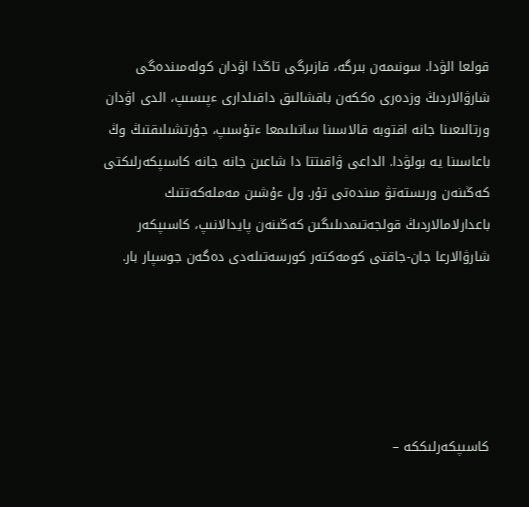قولعا الۋدا. سونىمەن بىرگە، قازىرگى تاڭدا اۋدان كولەمىندەگى شارۋالاردىڭ وزدەرى ەككەن باقشالىق داقىلدارى ءپىسىپ، الدى اۋدان ورتالىعىنا جانە اقتوبە قالاسىنا ساتىلىمعا ءتۇسىپ، جۇرتشىلىقتىڭ وڭ باعاسىنا يە بولۋدا. الداعى ۋاقىتتا دا شاعىن جانە جانە كاسىپكەرلىكتى كەڭىنەن ورىستەتۋ مىندەتى تۇر. ول ءۇشىن مەملەكەتتىك باعدارلامالاردىڭ قولجەتىمدىلىگىن كەڭىنەن پايدالانىپ، كاسىپكەر شارۋالارعا جان-جاقتى كومەكتەر كورسەتىلەدى دەگەن جوسپار بار.





كاسىپكەرلىككە –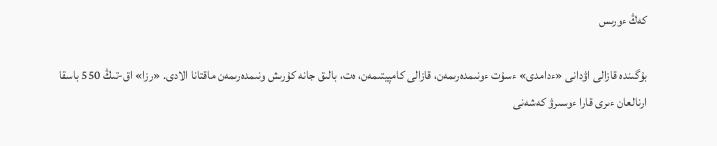كەڭ ءورىس

بۇگىندە قازالى اۋدانى «ءدامدى» ءسۇت ءونىمدەرىمەن، قازالى كامپيتىمەن، ەت، بالىق جانە كۇرىش ونىمدەرىمەن ماقتانا الادى. «رزا» اق-تىڭ 550 باسقا ارنالعان ءىرى قارا ءوسىرۋ كەشەنى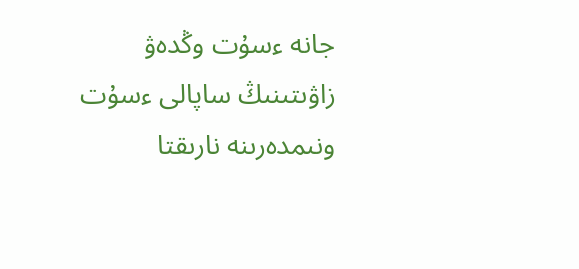جانە ءسۇت وڭدەۋ زاۋىتىنىڭ ساپالى ءسۇت ونىمدەرىنە نارىقتا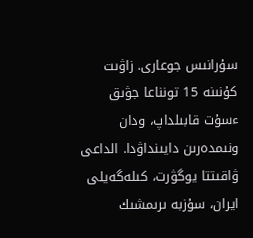سۇرانىس جوعارى. زاۋىت كۇنىنە 15 تونناعا جۋىق ءسۇت قابىلداپ، ودان ونىمدەرىن دايىنداۋدا. الداعى ۋاقىتتا يوگۋرت، كىلەگەيلى ايران، سۇزبە ىرىمشىك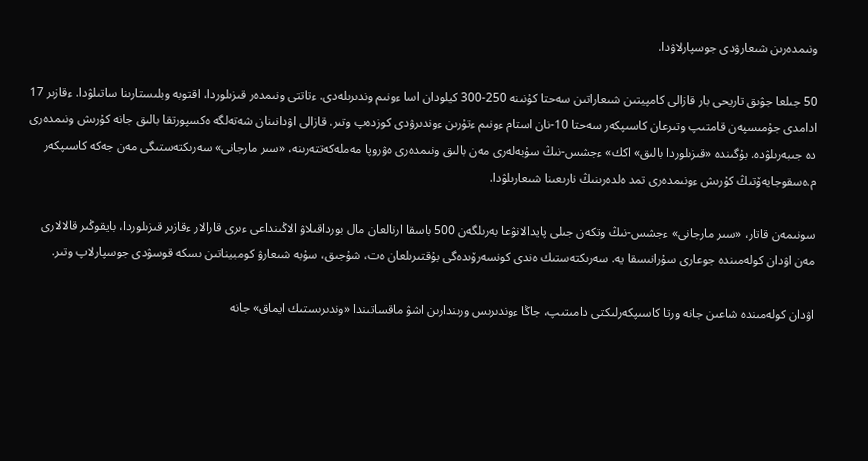ونىمدەرىن شىعارۋدى جوسپارلاۋدا.

50 جىلعا جۋىق تاريحى بار قازالى كامپيتىن شىعاراتىن سەحتا كۇنىنە 250-300 كيلودان اسا ءونىم وندىرىلەدى. ءتاتتى ونىمدەر قىزىلوردا، اقتوبە وبلىستارىنا ساتىلۋدا. ءقازىر 17 ادامدى جۇمىسپەن قامتىپ وتىرعان كاسىپكەر سەحتا 10-نان استام ءونىم ءتۇرىن ءوندىرۋدى كوزدەپ وتىر. قازالى اۋدانىنان شەتەلگە ەكسپورتقا بالىق جانە كۇرىش ونىمدەرى دە جىبەرىلۋدە. بۇگىندە «قىزىلوردا بالىق» اكك» ءجشس-نىڭ سۇبەلەرى مەن بالىق ونىمدەرى ەۋروپا مەملەكەتتەرىنە، «سىر مارجانى» سەرىكتەستىگى مەن جەكە كاسىپكەر م.ەسقوجايەۆتىڭ كۇرىش ءونىمدەرى تمد ەلدەرىنىڭ نارىعىنا شىعارىلۋدا.

سونىمەن قاتار، «سىر مارجانى» ءجشس-نىڭ وتكەن جىلى پايدالانۋعا بەرىلگەن 500 باسقا ارنالعان مال بورداقىلاۋ الاڭىنداعى ءىرى قارالار ءقازىر قىزىلوردا، بايقوڭىر قالالارى مەن اۋدان كولەمىندە جوعارى سۇرانىسقا يە. سەرىكتەستىك ەندى كونسەرۆىدەگى بۇقتىرىلعان ەت، شۇجىق، سۇبە شىعارۋ كومبيناتىن ىسكە قوسۋدى جوسپارلاپ وتىر.

اۋدان كولەمىندە شاعىن جانە ورتا كاسىپكەرلىكتى دامىتىپ، جاڭا ءوندىرىس ورىندارىن اشۋ ماقساتىندا «وندىرىستىك ايماق» جانە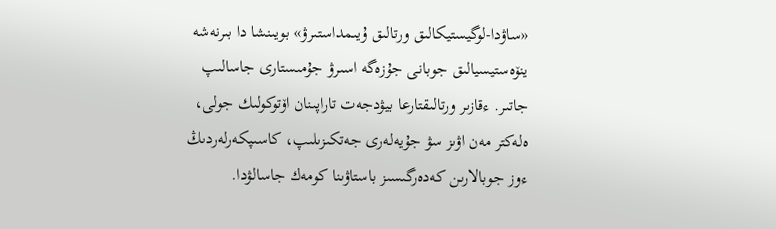«ساۋدا-لوگيستيكالىق ورتالىق ۇيىمداستىرۋ» بويىنشا دا بىرنەشە ينۆەستيسيالىق جوبانى جۇزەگە اسىرۋ جۇمىستارى جاسالىپ جاتىر. ءقازىر ورتالىقتارعا بيۋدجەت تاراپىنان اۆتوكولىك جولى، ەلەكتر مەن اۋىز سۋ جۇيەلەرى جەتكىزىلىپ، كاسىپكەرلەردىڭ ءوز جوبالارىن كەدەرگىسىز باستاۋىنا كومەك جاسالۋدا.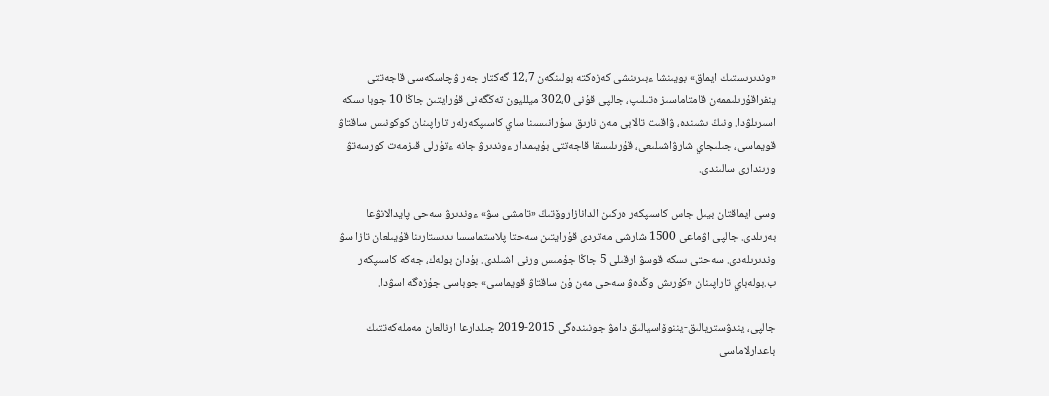«وندىرىستىك ايماق» بويىنشا ءبىرىنشى كەزەكتە بولىنگەن 12،7 گەكتار جەر ۋچاسكەسى قاجەتتى ينفراقۇرىلىممەن قامتاماسىز ەتىلىپ، جالپى قۇنى 302،0 ميلليون تەڭگەنى قۇرايتىن جاڭا 10 جوبا ىسكە اسىرىلۋدا. ونىڭ ىشىندە، ۋاقىت تالابى مەن نارىق سۇرانىسىنا ساي كاسىپكەرلەر تاراپىنان كوكونىس ساقتاۋ قويماسى، جىلىجاي شارۋاشىلىعى، قۇرىلىسقا قاجەتتى بۇيىمدار ءوندىرۋ جانە ءتۇرلى قىزمەت كورسەتۋ ورىندارى سالىندى.

وسى ايماقتان بيىل جاس كاسىپكەر ەركىن الدانازاروۆتىڭ «تامشى سۋ» ءوندىرۋ سەحى پايدالانۋعا بەرىلدى. جالپى اۋماعى 1500 شارشى مەتردى قۇرايتىن سەحتا پلاستماسسا ىدىستارىنا قۇيىلعان تازا سۋ وندىرىلەدى. سەحتى ىسكە قوسۋ ارقىلى 5 جاڭا جۇمىس ورنى اشىلدى. بۇدان بولەك، جەكە كاسىپكەر ب.بولەباي تاراپىنان «كۇرىش وڭدەۋ سەحى مەن ۇن ساقتاۋ قويماسى» جوباسى جۇزەگە اسۋدا.

جالپى، يندۋستريالىق-يننوۆاسيالىق دامۋ جونىندەگى 2015-2019 جىلدارعا ارنالعان مەملەكەتتىك باعدارلاماسى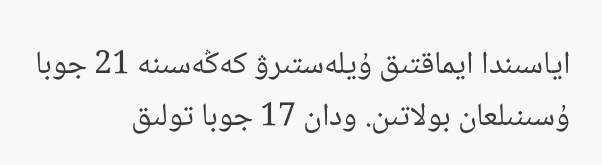اياسىندا ايماقتىق ۇيلەستىرۋ كەڭەسىنە 21 جوبا ۇسىنىلعان بولاتىن. ودان 17 جوبا تولىق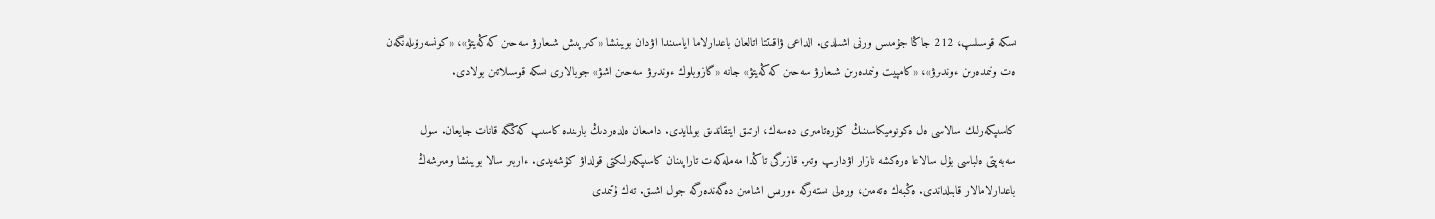ىسكە قوسىلىپ، 212 جاڭا جۇمىس ورنى اشىلدى. الداعى ۋاقىتتا اتالعان باعدارلاما اياسىندا اۋدان بويىنشا «كىرپىش شىعارۋ سەحىن كەڭەيتۋ»، «كونسەرۆىلەنگەن ەت ونىمدەرىن ءوندىرۋ»، «كامپيت ونىمدەرىن شىعارۋ سەحىن كەڭەيتۋ» جانە «گازوبلوك ءوندىرۋ سەحىن اشۋ» جوبالارى ىسكە قوسىلاتىن بولادى.

كاسىپكەرلىك سالاسى ەل ەكونوميكاسىنىڭ كۇرەتامىرى دەسەك، ارتىق ايتقاندىق بولمايدى. دامىعان ەلدەردىڭ بارىندە كاسىپ كەڭگە قانات جايعان. سول سەبەپتى ەلباسى بۇل سالاعا ەرەكشە نازار اۋدارىپ وتىر. قازىرگى تاڭدا مەملەكەت تاراپىنان كاسىپكەرلىكتى قولداۋ كۇشەيدى. ءاربىر سالا بويىنشا ومىرشەڭ باعدارلامالار قابىلداندى. ەڭبەك ەتەمىن، ورەلى ىستەرگە ءورىس اشامىن دەگەندەرگە جول اشىق. تەك ۇتىمدى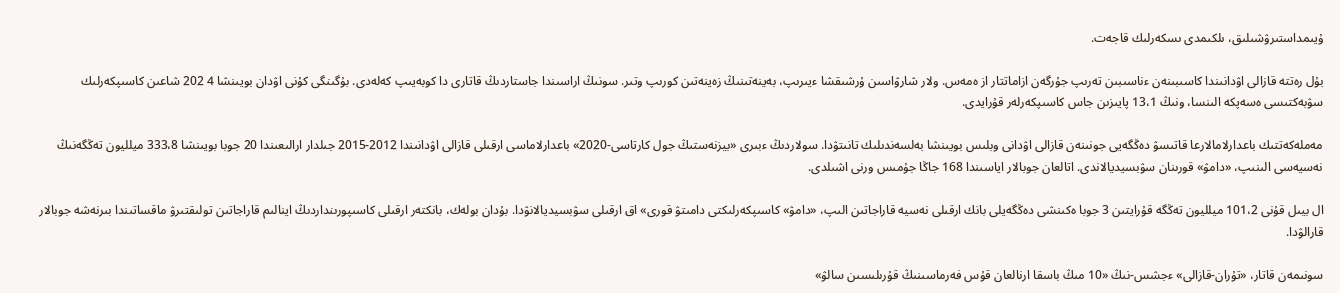ۇيىمداستىرۋشىلىق، ىلكىمدى ىسكەرلىك قاجەت.

بۇل رەتتە قازالى اۋدانىندا كاسىبىنەن ءناسىبىن تەرىپ جۇرگەن ازاماتتار از ەمەس. ولار شارۋاسىن ۇرشىقشا ءيىرىپ، بەينەتىنىڭ زەينەتىن كورىپ وتىر. سونىڭ اراسىندا جاستاردىڭ قاتارى دا كوبەيىپ كەلەدى. بۇگىنگى كۇنى اۋدان بويىنشا 4 202 شاعىن كاسىپكەرلىك سۋبەكتىسى ەسەپكە الىنسا، ونىڭ 13،1 پايىزىن جاس كاسىپكەرلەر قۇرايدى.

مەملەكەتتىك باعدارلامالارعا قاتىسۋ دەڭگەيى جونىنەن قازالى اۋدانى وبلىس بويىنشا بەلسەندىلىك تانىتۋدا. سولاردىڭ ءبىرى «بيزنەستىڭ جول كارتاسى-2020» باعدارلاماسى ارقىلى قازالى اۋدانىندا 2012-2015 جىلدار ارالىعىندا 20 جوبا بويىنشا 333،8 ميلليون تەڭگەنىڭ نەسيەسى الىنىپ، «دامۋ» قورىنان سۋبسيديالاندى. اتالعان جوبالار اياسىندا 168 جاڭا جۇمىس ورنى اشىلدى.

ال بيىل قۇنى 101،2 ميلليون تەڭگە قۇرايتىن 3 جوبا ەكىنشى دەڭگەيلى بانك ارقىلى نەسيە قاراجاتىن الىپ، «دامۋ» كاسىپكەرلىكتى دامىتۋ قورى» اق ارقىلى سۋبسيديالانۋدا. بۇدان بولەك، بانكتەر ارقىلى كاسىپورىنداردىڭ اينالىم قاراجاتىن تولىقتىرۋ ماقساتىندا بىرنەشە جوبالار قارالۋدا.

سونىمەن قاتار، «تۇران-قازالى» ءجشس-نىڭ «10 مىڭ باسقا ارنالعان قۇس فەرماسىنىڭ قۇرىلىسىن سالۋ»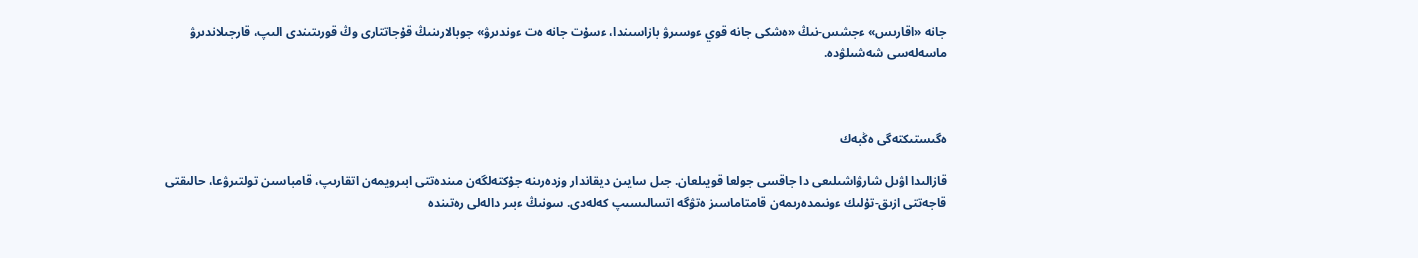جانە «اقارىس» ءجشس-نىڭ «ەشكى جانە قوي ءوسىرۋ بازاسىندا، ءسۇت جانە ەت ءوندىرۋ» جوبالارىنىڭ قۇجاتتارى وڭ قورىتىندى الىپ، قارجىلاندىرۋ ماسەلەسى شەشىلۋدە.



ەگىستىكتەگى ەڭبەك

قازالىدا اۋىل شارۋاشىلىعى دا جاقسى جولعا قويىلعان. جىل سايىن ديقاندار وزدەرىنە جۇكتەلگەن مىندەتتى ابىرويمەن اتقارىپ، قامباسىن تولتىرۋعا، حالىقتى قاجەتتى ازىق-تۇلىك ءونىمدەرىمەن قامتاماسىز ەتۋگە اتسالىسىپ كەلەدى. سونىڭ ءبىر دالەلى رەتىندە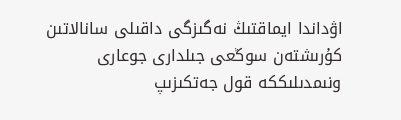اۋداندا ايماقتىڭ نەگىزگى داقىلى سانالاتىن كۇرىشتەن سوڭعى جىلدارى جوعارى ونىمدىلىككە قول جەتكىزىپ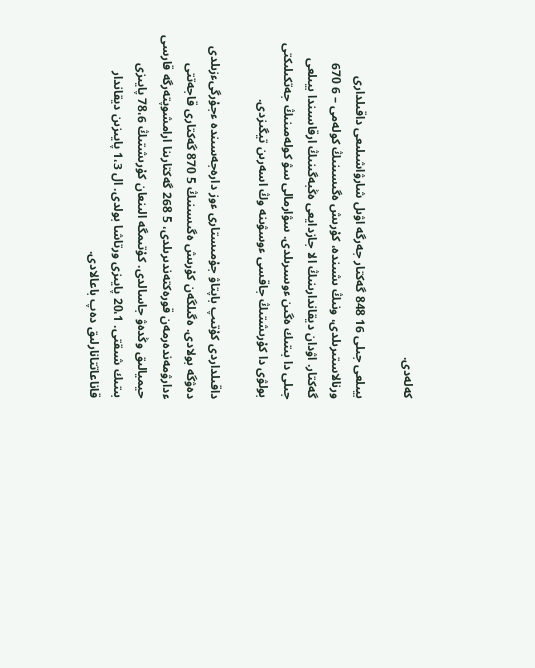كەلەدى.

بيىلعى جىلى 16 848 گەكتار جەرگە اۋىل شارۋاشىلىعى داقىلدارى ورنالاستىرىلدى، ونىڭ ىشىندە، كۇرىش ەگىسىنىڭ كولەمى – 6 670 گەكتار. اۋدان ديقاندارىنىڭ الا جازدايعى ەڭبەگىنىڭ ارقاسىندا بيىلعى جىلى دا بىتىك ەگىن ءوسىرىلدى. سۋارمالى سۋ كولەمىنىڭ جەتكىلىكتى بولۋى دا كۇرىشتىڭ جاقسى ءوسۋىنە وڭ اسەرىن تيگىزدى.

داقىلداردى كۇتىپ باپتاۋ جۇمىستارى ءوز دارەجەسىندە ءجۇرگىءزىلدى دەۋگە بولادى. ەگىلگەن كۇرىش ەگىسىنىڭ 5 870 گەكتارى قاجەتتى ءدارۋمەندەرمەن قورەكتەندىرىلدى، 5 268 گەكتارىنا ارامشوپتەرگە قارسى حيميالىق وڭدەۋ جاسالدى. كۇتىمگە الىنعان كۇرىشتىڭ 78،6 پايىزى بىتىك شىقتى. 20،1 پايىزى ورتاشا بولدى. ال 1،3 پايىزىن ديقاندار قاناعاتتانارلىق دەپ باعالادى.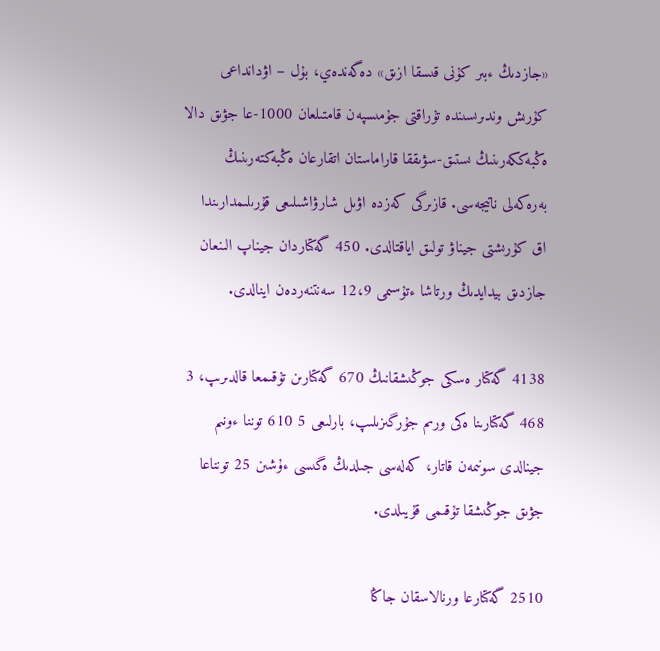«جازدىڭ ءبىر كۇنى قىسقا ازىق» دەگەندەي، بۇل – اۋدانداعى كۇرىش وندىرىسىندە تۇراقتى جۇمىسپەن قامتىلعان 1000-عا جۋىق دالا ەڭبەككەرىنىڭ ىستىق-سۋىققا قاراماستان اتقارعان ەڭبەكتەرىنىڭ بەرەكەلى ناتيجەسى. قازىرگى كەزدە اۋىل شارۋاشىلىعى قۇرىلىمدارىندا اق كۇرىشتى جيناۋ تولىق اياقتالدى. 450 گەكتاردان جيناپ الىنعان جازدىق بيدايدىڭ ورتاشا ءتۇسىمى 12،9 سەنتنەردەن اينالدى.

4138 گەكتار ەسكى جوڭىشقانىڭ 670 گەكتارىن تۇقىمعا قالدىرىپ، 3 468 گەكتارىنا ەكى ورىم جۇرگىزىلىپ، بارلىعى 5 610 توننا ءونىم جينالدى سونىمەن قاتار، كەلەسى جىلدىڭ ەگىسى ءۇشىن 25 تونناعا جۋىق جوڭىشقا تۇقىمى قۇيىلدى.

2510 گەكتارعا ورنالاسقان جاڭا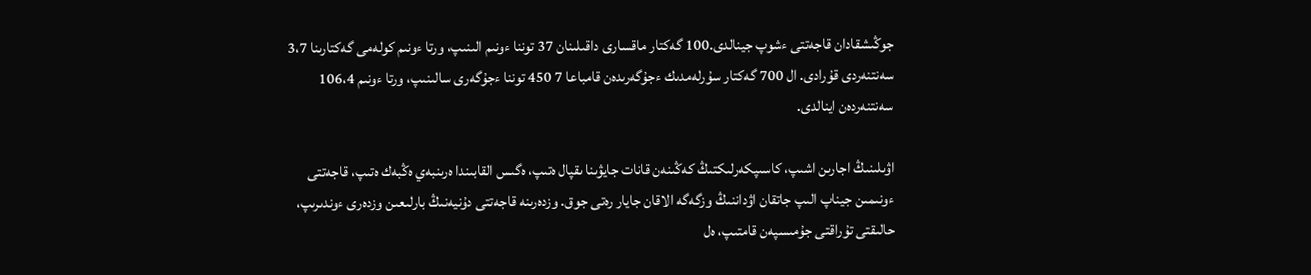جوڭىشقادان قاجەتتى ءشوپ جينالدى.100 گەكتار ماقسارى داقىلىنان 37 توننا ءونىم الىنىپ، ورتا ءونىم كولەمى گەكتارىنا 3،7 سەنتنەردى قۇرادى. ال 700 گەكتار سۇرلەمدىك ءجۇگەرىدەن قامباعا 7 450 توننا ءجۇگەرى سالىنىپ، ورتا ءونىم 106،4 سەنتنەردەن اينالدى.

اۋىلىنىڭ اجارىن اشىپ، كاسىپكەرلىكتىڭ كەڭىنەن قانات جايۋىنا ىقپال ەتىپ، ەگىس القابىندا ەرىنبەي ەڭبەك ەتىپ، قاجەتتى ءونىمىن جيناپ الىپ جاتقان اۋداننىڭ وزگەگە الاقان جايار رەتى جوق. وزدەرىنە قاجەتتى دۇنيەنىڭ بارلىعىن وزدەرى ءوندىرىپ، حالىقتى تۇراقتى جۇمىسپەن قامتىپ، ەل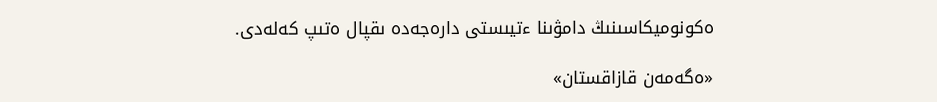ەكونوميكاسىنىڭ دامۋىنا ءتيىستى دارەجەدە ىقپال ەتىپ كەلەدى.

«ەگەمەن قازاقستان»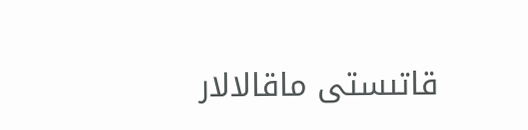قاتىستى ماقالالار